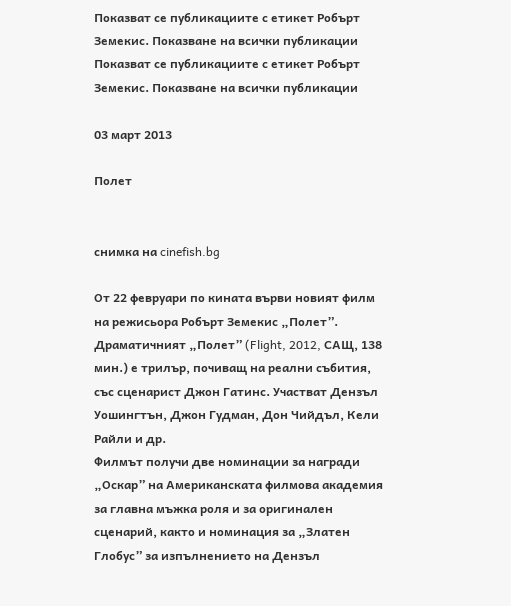Показват се публикациите с етикет Робърт Земекис. Показване на всички публикации
Показват се публикациите с етикет Робърт Земекис. Показване на всички публикации

03 март 2013

Полет


снимка на cinefish.bg

От 22 февруари по кината върви новият филм на режисьора Робърт Земекис „Полет”. Драматичният „Полет” (Flight, 2012, САЩ, 138 мин.) е трилър, почиващ на реални събития, със сценарист Джон Гатинс. Участват Дензъл Уошингтън, Джон Гудман, Дон Чийдъл, Кели Райли и др.
Филмът получи две номинации за награди „Оскар” на Американската филмова академия за главна мъжка роля и за оригинален сценарий, както и номинация за „Златен Глобус” за изпълнението на Дензъл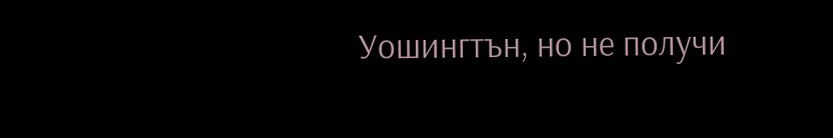Уошингтън, но не получи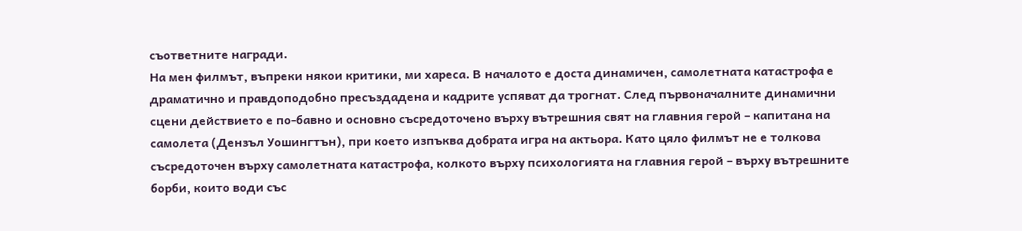съответните награди.
На мен филмът, въпреки някои критики, ми хареса. В началото е доста динамичен, самолетната катастрофа е драматично и правдоподобно пресъздадена и кадрите успяват да трогнат. След първоначалните динамични сцени действието е по-бавно и основно съсредоточено върху вътрешния свят на главния герой – капитана на самолета (Дензъл Уошингтън), при което изпъква добрата игра на актьора. Като цяло филмът не е толкова съсредоточен върху самолетната катастрофа, колкото върху психологията на главния герой – върху вътрешните борби, които води със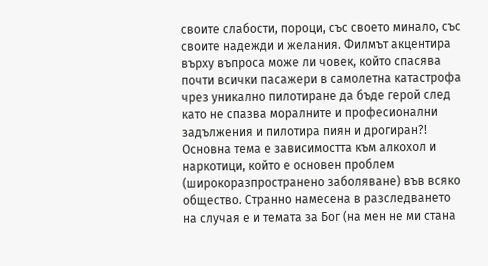своите слабости, пороци, със своето минало, със своите надежди и желания. Филмът акцентира върху въпроса може ли човек, който спасява почти всички пасажери в самолетна катастрофа чрез уникално пилотиране да бъде герой след като не спазва моралните и професионални задължения и пилотира пиян и дрогиран?! Основна тема е зависимостта към алкохол и наркотици, който е основен проблем (широкоразпространено заболяване) във всяко общество. Странно намесена в разследването на случая е и темата за Бог (на мен не ми стана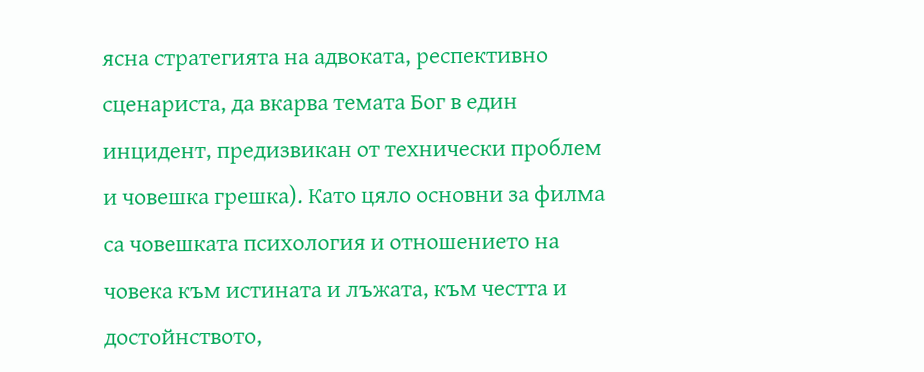ясна стратегията на адвоката, респективно сценариста, да вкарва темата Бог в един инцидент, предизвикан от технически проблем и човешка грешка). Като цяло основни за филма са човешката психология и отношението на човека към истината и лъжата, към честта и достойнството,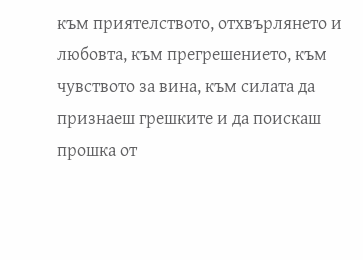към приятелството, отхвърлянето и любовта, към прегрешението, към чувството за вина, към силата да признаеш грешките и да поискаш прошка от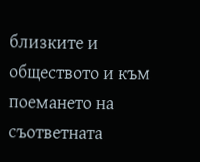близките и обществото и към поемането на съответната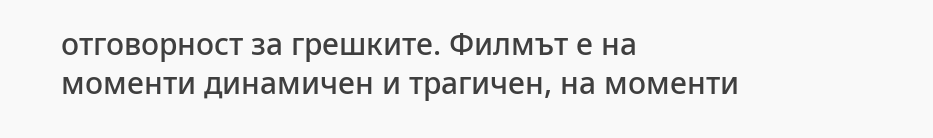отговорност за грешките. Филмът е на моменти динамичен и трагичен, на моменти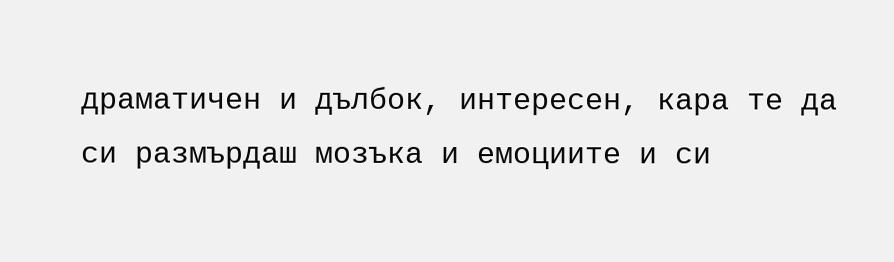драматичен и дълбок, интересен, кара те да си размърдаш мозъка и емоциите и си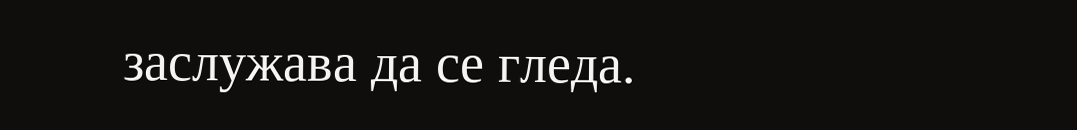заслужава да се гледа.